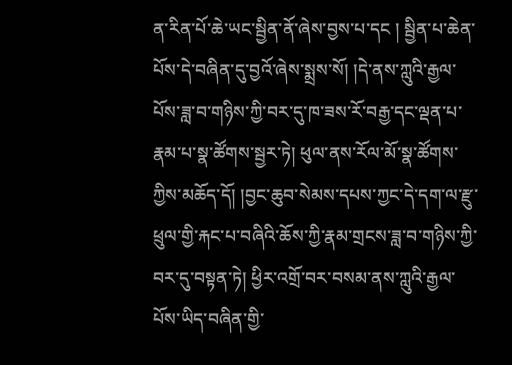ན་རིན་པོ་ཆེ་ཡང་སྦྱིན་ནོ་ཞེས་བྱས་པ་དང ། སྦྱིན་པ་ཆེན་པོས་དེ་བཞིན་དུ་བྱའོ་ཞེས་སྨྲས་སོ། །དེ་ནས་ཀླུའི་རྒྱལ་པོས་ཟླ་བ་གཉིས་ཀྱི་བར་དུ་ཁ་ཟས་རོ་བརྒྱ་དང་ལྡན་པ་རྣམ་པ་སྣ་ཚོགས་སྦྱར་ཏེ། ཕུལ་ནས་རོལ་མོ་སྣ་ཚོགས་ཀྱིས་མཆོད་དོ། །བྱང་ཆུབ་སེམས་དཔས་ཀྱང་དེ་དག་ལ་རྫུ་ཕྲུལ་གྱི་རྐང་པ་བཞིའི་ཆོས་ཀྱི་རྣམ་གྲངས་ཟླ་བ་གཉིས་ཀྱི་བར་དུ་བསྟན་ཏེ། ཕྱིར་འགྲོ་བར་བསམ་ནས་ཀླུའི་རྒྱལ་པོས་ཡིད་བཞིན་གྱི་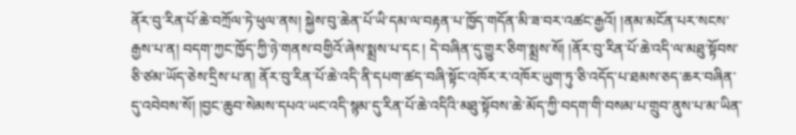ནོར་བུ་རིན་པོ་ཆེ་བཀྲོལ་ཏེ་ཕུལ་ནས། སྐྱེས་བུ་ཆེན་པོ་ཡི་དམ་ལ་བརྟན་པ་ཁྱོད་གདོན་མི་ཟ་བར་འཚང་རྒྱའོ། །ནམ་མངོན་པར་སངས་རྒྱས་པ་ན། བདག་ཀྱང་ཁྱོད་ཀྱི་ཉེ་གནས་བགྱིའོ་ཞེས་སྨྲས་པ་དང ། དེ་བཞིན་དུ་གྱུར་ཅིག་སྨྲས་སོ། །ནོར་བུ་རིན་པོ་ཆེ་འདི་ལ་མཐུ་སྟོབས་ཅི་ཙམ་ཡོད་ཅེས་དྲིས་པ་ན། ནོར་བུ་རིན་པོ་ཆེ་འདི་ནི་དཔག་ཚད་བཞི་སྟོང་འཁོར་ར་འཁོར་ཡུག་ཏུ་ཅི་འདོད་པ་ཐམས་ཅད་ཆར་བཞིན་དུ་འབེབས་སོ། །བྱང་ཆུབ་སེམས་དཔའ་ཡང་འདི་སྙམ་དུ་རིན་པོ་ཆེ་འདིའི་མཐུ་སྟོབས་ཆེ་མོད་ཀྱི་བདག་གི་བསམ་པ་གྲུབ་ནུས་པ་མ་ཡིན་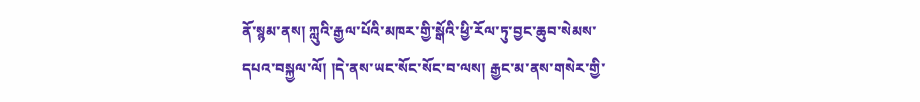ནོ་སྙམ་ནས། ཀླུའི་རྒྱལ་པོའི་མཁར་གྱི་སྒོའི་ཕྱི་རོལ་ཏུ་བྱང་ཆུབ་སེམས་དཔའ་བསྐྱལ་ལོ། །དེ་ནས་ཡང་སོང་སོང་བ་ལས། རྒྱང་མ་ནས་གསེར་གྱི་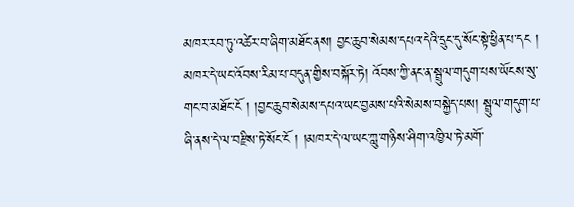མཁར་རབ་ཏུ་འཚེར་བ་ཞིག་མཐོང་ནས། བྱང་ཆུབ་སེམས་དཔའ་དེའི་དྲུང་དུ་སོང་སྟེ་ཕྱིན་པ་དང ། མཁར་དེ་ཡང་འོབས་རིམ་པ་བདུན་གྱིས་བསྐོར་ཏེ། འོབས་ཀྱི་ནང་ན་སྦྲུལ་གདུག་པས་ཡོངས་སུ་གང་བ་མཐོང་ངོ ། །བྱང་ཆུབ་སེམས་དཔའ་ཡང་བྱམས་པའི་སེམས་བསྐྱེད་པས། སྦྲུལ་གདུག་པ་ཞི་ནས་དེ་ལ་བརྫིས་ཏེ་སོང་ངོ ། །མཁར་དེ་ལ་ཡང་ཀླུ་གཉིས་ཤིག་འཁྱིལ་ཏེ་མགོ་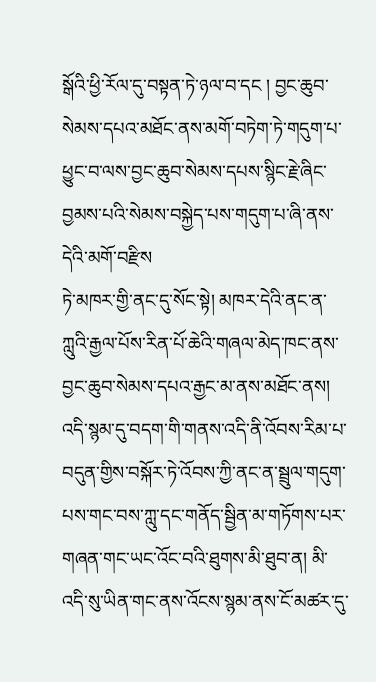སྒོའི་ཕྱི་རོལ་དུ་བསྟན་ཏེ་ཉལ་བ་དང ། བྱང་ཆུབ་སེམས་དཔའ་མཐོང་ནས་མགོ་བཏེག་ཏེ་གདུག་པ་ཕྱུང་བ་ལས་བྱང་ཆུབ་སེམས་དཔས་སྙིང་རྗེ་ཞིང་བྱམས་པའི་སེམས་བསྐྱེད་པས་གདུག་པ་ཞི་ནས་དེའི་མགོ་བརྫིས
ཏེ་མཁར་གྱི་ནང་དུ་སོང་སྟེ། མཁར་དེའི་ནང་ན་ཀླུའི་རྒྱལ་པོས་རིན་པོ་ཆེའི་གཞལ་མེད་ཁང་ནས་བྱང་ཆུབ་སེམས་དཔའ་རྒྱང་མ་ནས་མཐོང་ནས། འདི་སྙམ་དུ་བདག་གི་གནས་འདི་ནི་འོབས་རིམ་པ་བདུན་གྱིས་བསྐོར་ཏེ་འོབས་ཀྱི་ནང་ན་སྦྲུལ་གདུག་པས་གང་བས་ཀླུ་དང་གནོད་སྦྱིན་མ་གཏོགས་པར་གཞན་གང་ཡང་འོང་བའི་ཐུགས་མི་ཐུབ་ན། མི་འདི་སུ་ཡིན་གང་ནས་འོངས་སྙམ་ནས་ངོ་མཚར་དུ་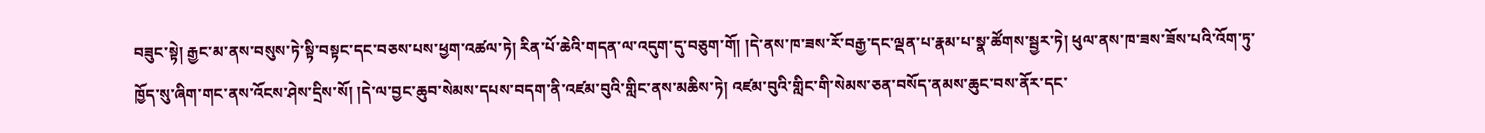བཟུང་སྟེ། རྒྱང་མ་ནས་བསུས་ཏེ་སྟི་བསྟང་དང་བཅས་པས་ཕྱག་འཚལ་ཏེ། རིན་པོ་ཆེའི་གདན་ལ་འདུག་དུ་བཅུག་གོ། །དེ་ནས་ཁ་ཟས་རོ་བརྒྱ་དང་ལྡན་པ་རྣམ་པ་སྣ་ཚོགས་སྦྱར་ཏེ། ཕུལ་ནས་ཁ་ཟས་ཟོས་པའི་འོག་ཏུ་ཁྱོད་སུ་ཞིག་གང་ནས་འོངས་ཤེས་དྲིས་སོ། །དེ་ལ་བྱང་ཆུབ་སེམས་དཔས་བདག་ནི་འཛམ་བུའི་གླིང་ནས་མཆིས་ཏེ། འཛམ་བུའི་གླིང་གི་སེམས་ཅན་བསོད་ནམས་ཆུང་བས་ནོར་དང་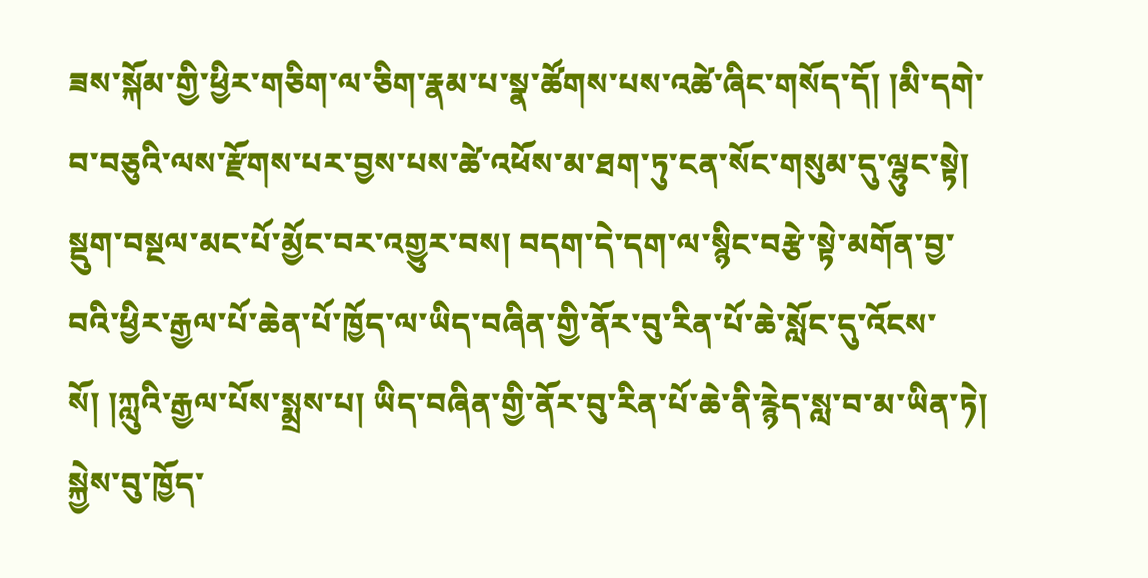ཟས་སྐོམ་གྱི་ཕྱིར་གཅིག་ལ་ཅིག་རྣམ་པ་སྣ་ཚོགས་པས་འཚེ་ཞིང་གསོད་དོ། །མི་དགེ་བ་བཅུའི་ལས་རྫོགས་པར་བྱས་པས་ཚེ་འཕོས་མ་ཐག་ཏུ་ངན་སོང་གསུམ་དུ་ལྷུང་སྟེ། སྡུག་བསྔལ་མང་པོ་མྱོང་བར་འགྱུར་བས། བདག་དེ་དག་ལ་སྙིང་བརྩེ་སྟེ་མགོན་བྱ་བའི་ཕྱིར་རྒྱལ་པོ་ཆེན་པོ་ཁྱོད་ལ་ཡིད་བཞིན་གྱི་ནོར་བུ་རིན་པོ་ཆེ་སློང་དུ་འོངས་སོ། །ཀླུའི་རྒྱལ་པོས་སྨྲས་པ། ཡིད་བཞིན་གྱི་ནོར་བུ་རིན་པོ་ཆེ་ནི་རྙེད་སླ་བ་མ་ཡིན་ཏེ། སྐྱེས་བུ་ཁྱོད་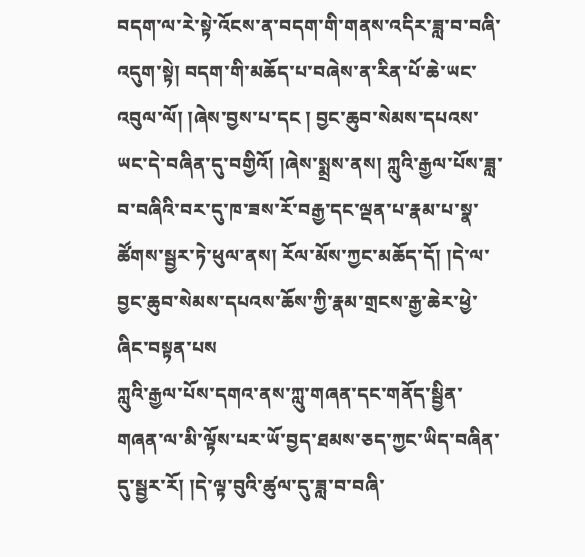བདག་ལ་རེ་སྟེ་འོངས་ན་བདག་གི་གནས་འདིར་ཟླ་བ་བཞི་འདུག་སྟེ། བདག་གི་མཆོད་པ་བཞེས་ན་རིན་པོ་ཆེ་ཡང་འབུལ་ལོ། །ཞེས་བྱས་པ་དང ། བྱང་ཆུབ་སེམས་དཔའས་ཡང་དེ་བཞིན་དུ་བགྱིའོ། །ཞེས་སྨྲས་ནས། ཀླུའི་རྒྱལ་པོས་ཟླ་བ་བཞིའི་བར་དུ་ཁ་ཟས་རོ་བརྒྱ་དང་ལྡན་པ་རྣམ་པ་སྣ་ཚོགས་སྦྱར་ཏེ་ཕུལ་ནས། རོལ་མོས་ཀྱང་མཆོད་དོ། །དེ་ལ་བྱང་ཆུབ་སེམས་དཔའས་ཆོས་ཀྱི་རྣམ་གྲངས་རྒྱ་ཆེར་ཕྱེ་ཞིང་བསྟན་པས
ཀླུའི་རྒྱལ་པོས་དགའ་ནས་ཀླུ་གཞན་དང་གནོད་སྦྱིན་གཞན་ལ་མི་ལྟོས་པར་ཡོ་བྱད་ཐམས་ཅད་ཀྱང་ཡིད་བཞིན་དུ་སྦྱར་རོ། །དེ་ལྟ་བུའི་ཚུལ་དུ་ཟླ་བ་བཞི་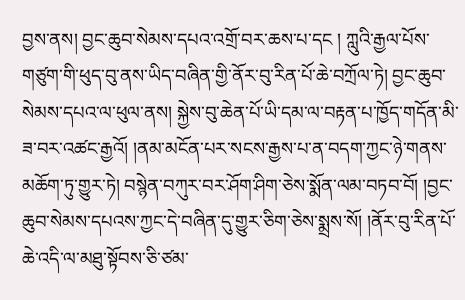བྱས་ནས། བྱང་ཆུབ་སེམས་དཔའ་འགྲོ་བར་ཆས་པ་དང ། ཀླུའི་རྒྱལ་པོས་གཙུག་གི་ཕུད་བུ་ནས་ཡིད་བཞིན་གྱི་ནོར་བུ་རིན་པོ་ཆེ་བཀྲོལ་ཏེ། བྱང་ཆུབ་སེམས་དཔའ་ལ་ཕུལ་ནས། སྐྱེས་བུ་ཆེན་པོ་ཡི་དམ་ལ་བརྟན་པ་ཁྱོད་གདོན་མི་ཟ་བར་འཚང་རྒྱའོ། །ནམ་མངོན་པར་སངས་རྒྱས་པ་ན་བདག་ཀྱང་ཉེ་གནས་མཆོག་ཏུ་གྱུར་ཏེ། བསྙེན་བཀུར་བར་ཤོག་ཤིག་ཅེས་སྨོན་ལམ་བཏབ་བོ། །བྱང་ཆུབ་སེམས་དཔའས་ཀྱང་དེ་བཞིན་དུ་གྱུར་ཅིག་ཅེས་སྨྲས་སོ། །ནོར་བུ་རིན་པོ་ཆེ་འདི་ལ་མཐུ་སྟོབས་ཅི་ཙམ་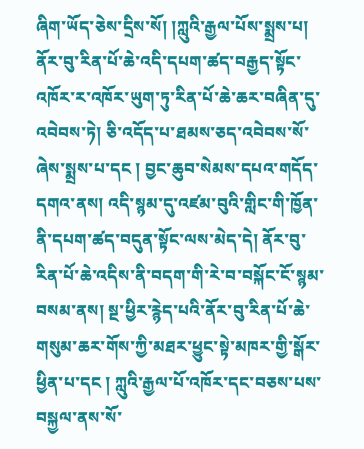ཞིག་ཡོད་ཅེས་དྲིས་སོ། །ཀླུའི་རྒྱལ་པོས་སྨྲས་པ། ནོར་བུ་རིན་པོ་ཆེ་འདི་དཔག་ཚད་བརྒྱད་སྟོང་འཁོར་ར་འཁོར་ཡུག་ཏུ་རིན་པོ་ཆེ་ཆར་བཞིན་དུ་འབེབས་ཏེ། ཅི་འདོད་པ་ཐམས་ཅད་འབེབས་སོ་ཞེས་སྨྲས་པ་དང ། བྱང་ཆུབ་སེམས་དཔའ་གདོད་དགའ་ནས། འདི་སྙམ་དུ་འཛམ་བུའི་གླིང་གི་ཁྱོན་ནི་དཔག་ཚད་བདུན་སྟོང་ལས་མེད་དེ། ནོར་བུ་རིན་པོ་ཆེ་འདིས་ནི་བདག་གི་རེ་བ་བསྐོང་ངོ་སྙམ་བསམ་ནས། སྔ་ཕྱིར་རྙེད་པའི་ནོར་བུ་རིན་པོ་ཆེ་གསུམ་ཆར་གོས་ཀྱི་མཐར་ཕྱུང་སྟེ་མཁར་གྱི་སྒོར་ཕྱིན་པ་དང ། ཀླུའི་རྒྱལ་པོ་འཁོར་དང་བཅས་པས་བསྐྱལ་ནས་སོ་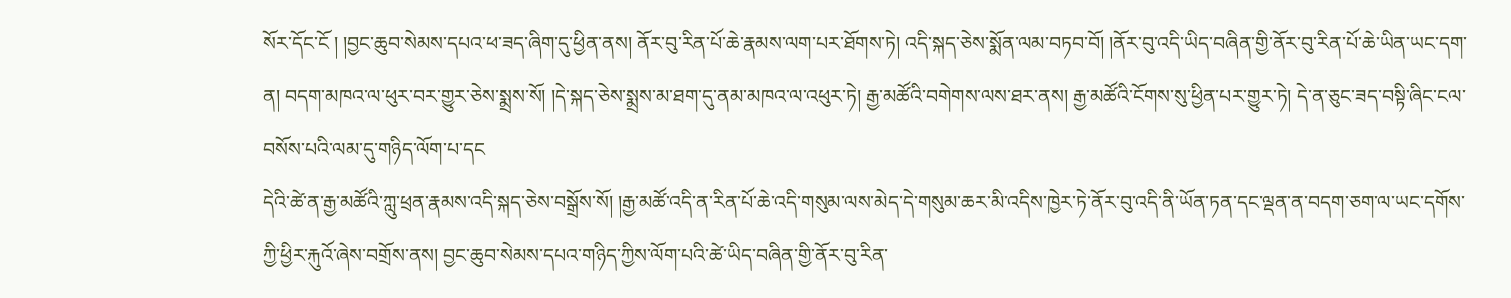སོར་དོང་ངོ ། །བྱང་ཆུབ་སེམས་དཔའ་ཕ་ཟད་ཞིག་དུ་ཕྱིན་ནས། ནོར་བུ་རིན་པོ་ཆེ་རྣམས་ལག་པར་ཐོགས་ཏེ། འདི་སྐད་ཅེས་སྨོན་ལམ་བཏབ་བོ། །ནོར་བུ་འདི་ཡིད་བཞིན་གྱི་ནོར་བུ་རིན་པོ་ཆེ་ཡིན་ཡང་དག་ན། བདག་མཁའ་ལ་ཕུར་བར་གྱུར་ཅེས་སྨྲས་སོ། །དེ་སྐད་ཅེས་སྨྲས་མ་ཐག་དུ་ནམ་མཁའ་ལ་འཕུར་ཏེ། རྒྱ་མཚོའི་བགེགས་ལས་ཐར་ནས། རྒྱ་མཚོའི་ངོགས་སུ་ཕྱིན་པར་གྱུར་ཏེ། དེ་ན་ཅུང་ཟད་བསྟི་ཞིང་ངལ་བསོས་པའི་ལམ་དུ་གཉིད་ལོག་པ་དང
དེའི་ཚེ་ན་རྒྱ་མཚོའི་ཀླུ་ཕྲན་རྣམས་འདི་སྐད་ཅེས་བསྒྲོས་སོ། །རྒྱ་མཚོ་འདི་ན་རིན་པོ་ཆེ་འདི་གསུམ་ལས་མེད་དེ་གསུམ་ཆར་མི་འདིས་ཁྱེར་ཏེ་ནོར་བུ་འདི་ནི་ཡོན་ཏན་དང་ལྡན་ན་བདག་ཅག་ལ་ཡང་དགོས་ཀྱི་ཕྱིར་རྐུའོ་ཞེས་བགྲོས་ནས། བྱང་ཆུབ་སེམས་དཔའ་གཉིད་ཀྱིས་ལོག་པའི་ཚེ་ཡིད་བཞིན་གྱི་ནོར་བུ་རིན་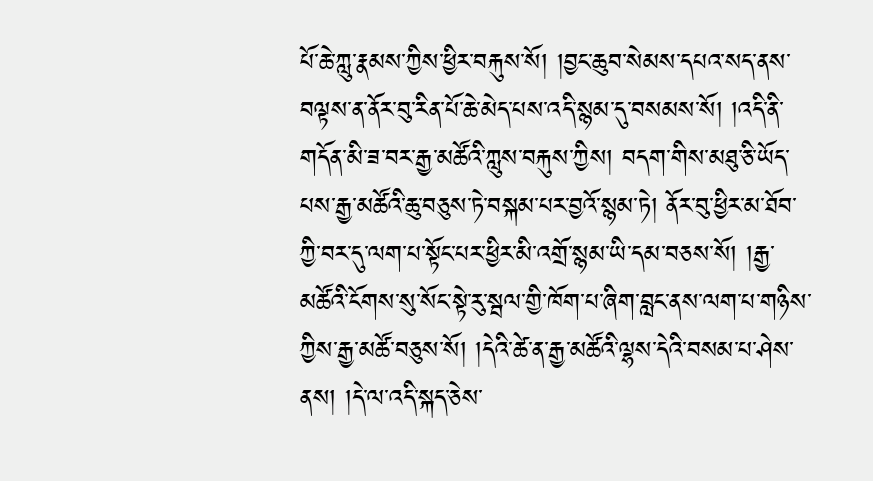པོ་ཆེ་ཀླུ་རྣམས་ཀྱིས་ཕྱིར་བརྐུས་སོ། །བྱང་ཆུབ་སེམས་དཔའ་སད་ནས་བལྟས་ན་ནོར་བུ་རིན་པོ་ཆེ་མེད་པས་འདི་སྙམ་དུ་བསམས་སོ། །འདི་ནི་གདོན་མི་ཟ་བར་རྒྱ་མཚོའི་ཀླུས་བརྐུས་ཀྱིས། བདག་གིས་མཐུ་ཅི་ཡོད་པས་རྒྱ་མཚོའི་ཆུ་བཅུས་ཏེ་བསྐམ་པར་བྱའོ་སྙམ་ཏེ། ནོར་བུ་ཕྱིར་མ་ཐོབ་ཀྱི་བར་དུ་ལག་པ་སྟོང་པར་ཕྱིར་མི་འགྲོ་སྙམ་ཡི་དམ་བཅས་སོ། །རྒྱ་མཚོའི་ངོགས་སུ་སོང་སྟེ་རུ་སྦལ་གྱི་ཁོག་པ་ཞིག་བླང་ནས་ལག་པ་གཉིས་ཀྱིས་རྒྱ་མཚོ་བཅུས་སོ། །དེའི་ཚེ་ན་རྒྱ་མཚོའི་ལྷས་དེའི་བསམ་པ་ཤེས་ནས། །དེ་ལ་འདི་སྐད་ཅེས་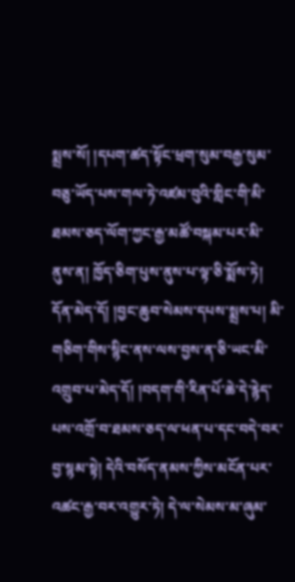སྨྲས་སོ། །དཔག་ཚད་སྟོང་ཕྲག་སུམ་བརྒྱ་སུམ་བཅུ་ཡོད་པས་གལ་ཏེ་འཛམ་བུའི་གླིང་གི་མི་ཐམས་ཅད་ལོག་ཀྱང་རྒྱ་མཚོ་བསྐམ་པར་མི་ནུས་ན། ཁྱོད་ཅིག་པུས་ནུས་པ་ལྟ་ཅི་སྨོས་ཏེ། དོན་མེད་དོ། །བྱང་ཆུབ་སེམས་དཔས་སྨྲས་པ། མི་གཅིག་གིས་སྙིང་ནས་ལས་བྱས་ན་ཅི་ཡང་མི་འགྲུབ་པ་མེད་དོ། །བདག་གི་རིན་པོ་ཆེ་དེ་རྙེད་པས་འགྲོ་བ་ཐམས་ཅད་ལ་ཕན་པ་དང་བདེ་བར་བྱ་སྙམ་སྟེ། དེའི་བསོད་ནམས་ཀྱིས་མངོན་པར་འཚང་རྒྱ་བར་འགྱུར་ཏེ། དེ་ལ་སེམས་མ་ཞུམ་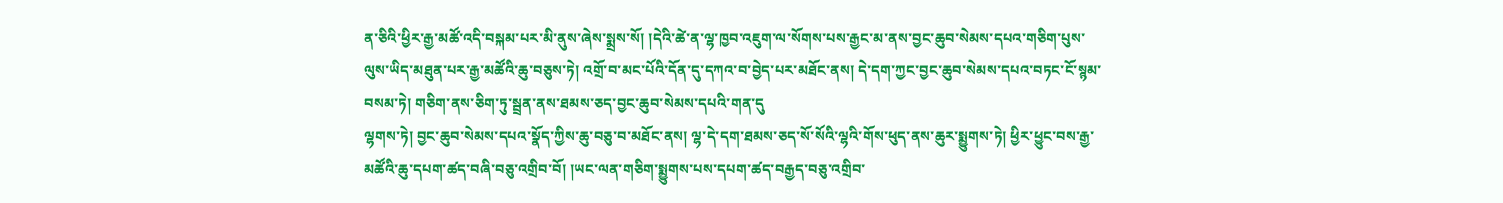ན་ཅིའི་ཕྱིར་རྒྱ་མཚོ་འདི་བསྐམ་པར་མི་ནུས་ཞེས་སྨྲས་སོ། །དེའི་ཚེ་ན་ལྷ་ཁྱབ་འཇུག་ལ་སོགས་པས་རྒྱང་མ་ནས་བྱང་ཆུབ་སེམས་དཔའ་གཅིག་པུས་ལུས་ཡིད་མཐུན་པར་རྒྱ་མཚོའི་ཆུ་བཅུས་ཏེ། འགྲོ་བ་མང་པོའི་དོན་དུ་དཀའ་བ་བྱེད་པར་མཐོང་ནས། དེ་དག་ཀྱང་བྱང་ཆུབ་སེམས་དཔའ་བཏང་ངོ་སྙམ་བསམ་ཏེ། གཅིག་ནས་ཅིག་ཏུ་སྦྲན་ནས་ཐམས་ཅད་བྱང་ཆུབ་སེམས་དཔའི་གན་དུ
ལྷགས་ཏེ། བྱང་ཆུབ་སེམས་དཔའ་སྣོད་ཀྱིས་ཆུ་བཅུ་བ་མཐོང་ནས། ལྷ་དེ་དག་ཐམས་ཅད་སོ་སོའི་ལྷའི་གོས་ཕུད་ནས་ཆུར་སྨྱུགས་ཏེ། ཕྱིར་ཕྱུང་བས་རྒྱ་མཚོའི་ཆུ་དཔག་ཚད་བཞི་བཅུ་འགྲིབ་བོ། །ཡང་ལན་གཅིག་སྨྱུགས་པས་དཔག་ཚད་བརྒྱད་བཅུ་འགྲིབ་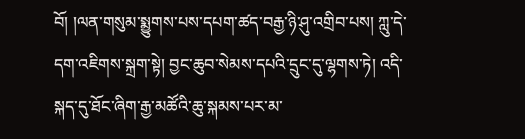བོ། །ལན་གསུམ་སྨྱུགས་པས་དཔག་ཚད་བརྒྱ་ཉི་ཤུ་འགྲིབ་པས། ཀླུ་དེ་དག་འཇིགས་སྐྲག་སྟེ། བྱང་ཆུབ་སེམས་དཔའི་དྲུང་དུ་ལྷགས་ཏེ། འདི་སྐད་དུ་ཐོང་ཞིག་རྒྱ་མཚོའི་ཆུ་སྐམས་པར་མ་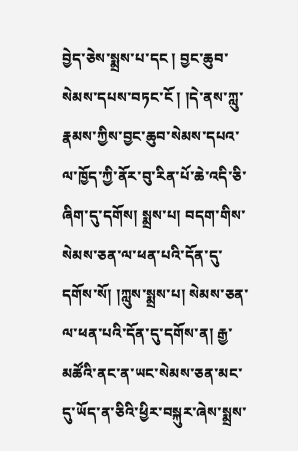བྱེད་ཅེས་སྨྲས་པ་དང ། བྱང་ཆུབ་སེམས་དཔས་བཏང་ངོ ། །དེ་ནས་ཀླུ་རྣམས་ཀྱིས་བྱང་ཆུབ་སེམས་དཔའ་ལ་ཁྱོད་ཀྱི་ནོར་བུ་རིན་པོ་ཆེ་འདི་ཅི་ཞིག་དུ་དགོས། སྨྲས་པ། བདག་གིས་སེམས་ཅན་ལ་ཕན་པའི་དོན་དུ་དགོས་སོ། །ཀླུས་སྨྲས་པ། སེམས་ཅན་ལ་ཕན་པའི་དོན་དུ་དགོས་ན། རྒྱ་མཚོའི་ནང་ན་ཡང་སེམས་ཅན་མང་དུ་ཡོད་ན་ཅིའི་ཕྱིར་བསྐུར་ཞེས་སྨྲས་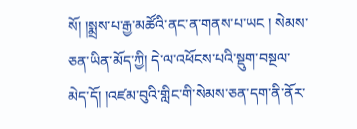སོ། །སྨྲས་པ་རྒྱ་མཚོའི་ནང་ན་གནས་པ་ཡང ། སེམས་ཅན་ཡིན་མོད་ཀྱི། དེ་ལ་འཕོངས་པའི་སྡུག་བསྔལ་མེད་དོ། །འཛམ་བུའི་གླིང་གི་སེམས་ཅན་དག་ནི་ནོར་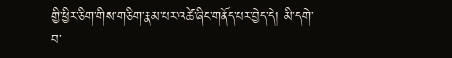གྱི་ཕྱིར་ཅིག་གིས་གཅིག་རྣམ་པར་འཚེ་ཞིང་གནོད་པར་བྱེད་དེ། མི་དགེ་བ་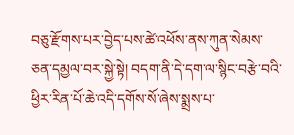བཅུ་རྫོགས་པར་བྱེད་པས་ཚེ་འཕོས་ནས་ཀུན་སེམས་ཅན་དམྱལ་བར་སྐྱེ་སྟེ། བདག་ནི་དེ་དག་ལ་སྙིང་བརྩེ་བའི་ཕྱིར་རིན་པོ་ཆེ་འདི་དགོས་སོ་ཞེས་སྨྲས་པ་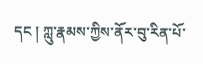དང ། ཀླུ་རྣམས་ཀྱིས་ནོར་བུ་རིན་པོ་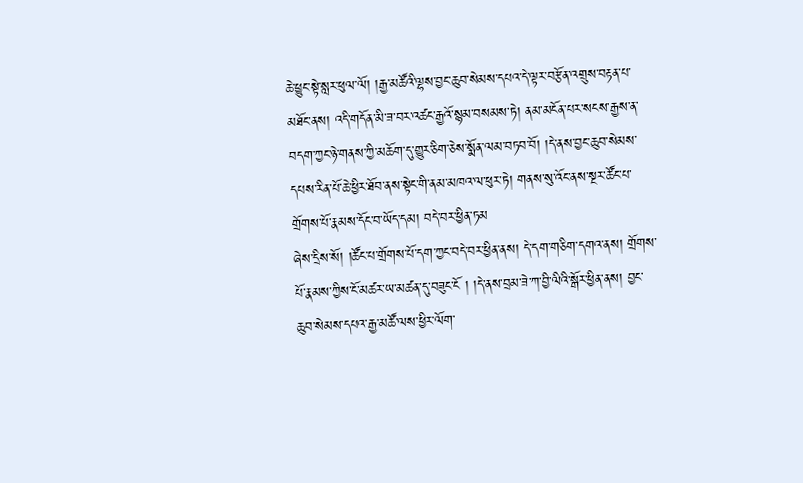ཆེ་ཕྱུང་སྟེ་སླར་ཕུལ་ལོ། །རྒྱ་མཚོའི་ལྷས་བྱང་ཆུབ་སེམས་དཔའ་དེ་ལྟར་བརྩོན་འགྲུས་བརྟན་པ་མཐོང་ནས། འདི་གདོན་མི་ཟ་བར་འཚང་རྒྱའོ་སྙམ་བསམས་ཏེ། ནམ་མངོན་པར་སངས་རྒྱས་ན་བདག་ཀྱང་ཉེ་གནས་ཀྱི་མཆོག་དུ་གྱུར་ཅིག་ཅེས་སྨོན་ལམ་བཏབ་བོ། །དེ་ནས་བྱང་ཆུབ་སེམས་དཔས་རིན་པོ་ཆེ་ཕྱིར་ཐོབ་ནས་སྟེང་གི་ནམ་མཁའ་ལ་ཕུར་ཏེ། གནས་སུ་འོང་ནས་སྔར་ཚོང་པ་གྲོགས་པོ་རྣམས་དོང་བ་ཡོད་དམ། བདེ་བར་ཕྱིན་ཏམ
ཞེས་དྲིས་སོ། །ཚོང་པ་གྲོགས་པོ་དག་ཀྱང་བདེ་བར་ཕྱིན་ནས། དེ་དག་གཅིག་དགའ་ནས། གྲོགས་པོ་རྣམས་ཀྱིས་ངོ་མཚར་ཡ་མཚན་དུ་བཟུང་ངོ ། །དེ་ནས་བྲམ་ཟེ་ཀ་བྱི་ལིའི་སྒོར་ཕྱིན་ནས། བྱང་ཆུབ་སེམས་དཔའ་རྒྱ་མཚོ་ལས་ཕྱིར་ལོག་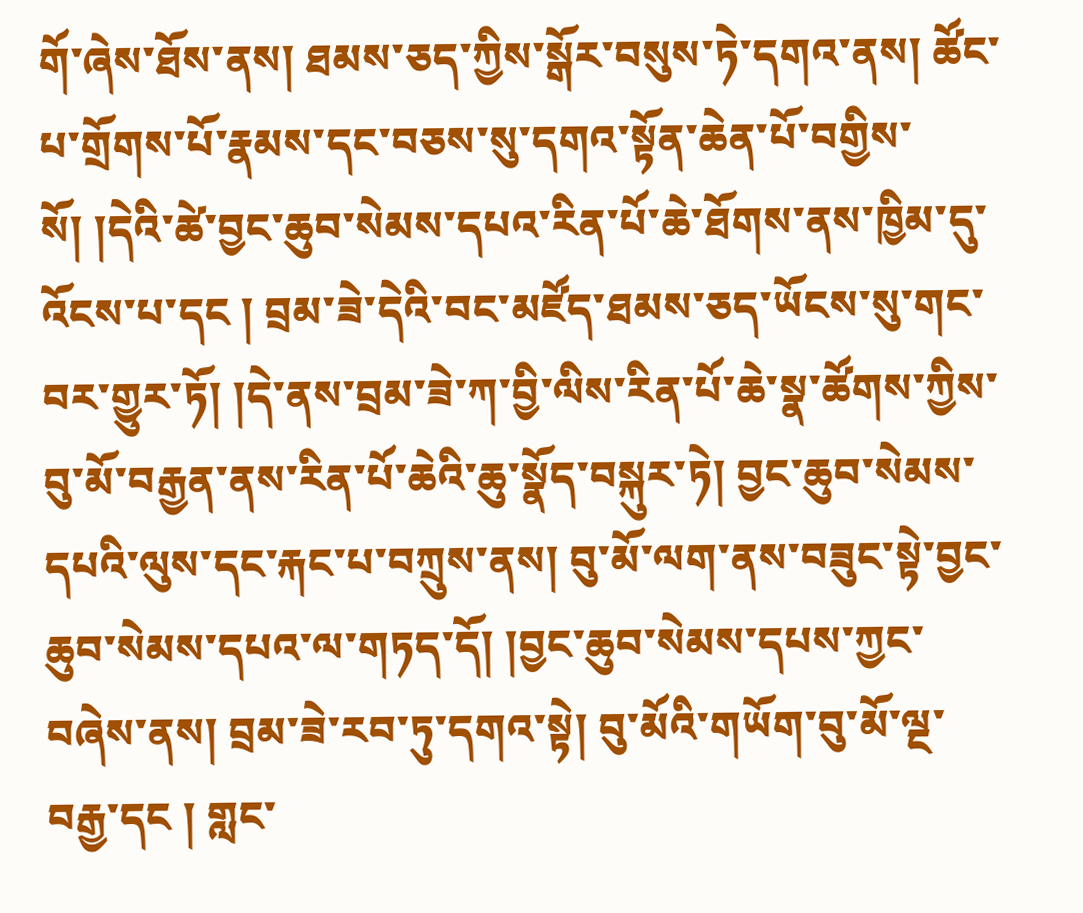གོ་ཞེས་ཐོས་ནས། ཐམས་ཅད་ཀྱིས་སྒོར་བསུས་ཏེ་དགའ་ནས། ཚོང་པ་གྲོགས་པོ་རྣམས་དང་བཅས་སུ་དགའ་སྟོན་ཆེན་པོ་བགྱིས་སོ། །དེའི་ཚེ་བྱང་ཆུབ་སེམས་དཔའ་རིན་པོ་ཆེ་ཐོགས་ནས་ཁྱིམ་དུ་འོངས་པ་དང ། བྲམ་ཟེ་དེའི་བང་མཛོད་ཐམས་ཅད་ཡོངས་སུ་གང་བར་གྱུར་ཏོ། །དེ་ནས་བྲམ་ཟེ་ཀ་བྱི་ལིས་རིན་པོ་ཆེ་སྣ་ཚོགས་ཀྱིས་བུ་མོ་བརྒྱན་ནས་རིན་པོ་ཆེའི་ཆུ་སྣོད་བསྐུར་ཏེ། བྱང་ཆུབ་སེམས་དཔའི་ལུས་དང་རྐང་པ་བཀྲུས་ནས། བུ་མོ་ལག་ནས་བཟུང་སྟེ་བྱང་ཆུབ་སེམས་དཔའ་ལ་གཏད་དོ། །བྱང་ཆུབ་སེམས་དཔས་ཀྱང་བཞེས་ནས། བྲམ་ཟེ་རབ་ཏུ་དགའ་སྟེ། བུ་མོའི་གཡོག་བུ་མོ་ལྔ་བརྒྱ་དང ། གླང་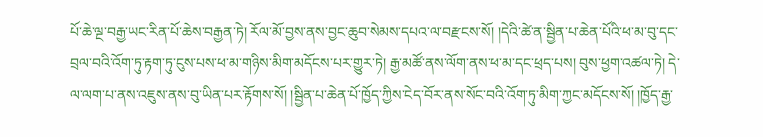པོ་ཆེ་ལྔ་བརྒྱ་ཡང་རིན་པོ་ཆེས་བརྒྱན་ཏེ། རོལ་མོ་བྱས་ནས་བྱང་ཆུབ་སེམས་དཔའ་ལ་བརྫངས་སོ། །དེའི་ཚེ་ན་སྦྱིན་པ་ཆེན་པོའི་ཕ་མ་བུ་དང་བྲལ་བའི་འོག་ཏུ་རྟག་ཏུ་ངུས་པས་ཕ་མ་གཉིས་མིག་མདོངས་པར་གྱུར་ཏེ། རྒྱ་མཚོ་ནས་ལོག་ནས་ཕ་མ་དང་ཕྲད་པས། བུས་ཕྱག་འཚལ་ཏེ། དེ་ལ་ལག་པ་ནས་འཇུས་ནས་བུ་ཡིན་པར་རྟོགས་སོ། །སྦྱིན་པ་ཆེན་པོ་ཁྱོད་ཀྱིས་ངེད་བོར་ནས་སོང་བའི་འོག་ཏུ་མིག་ཀྱང་མདོངས་སོ། །ཁྱོད་རྒྱ་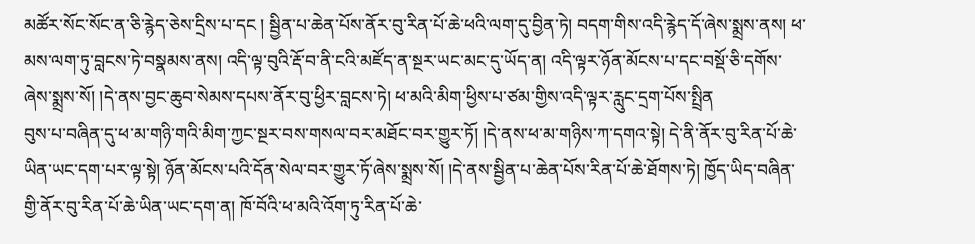མཚོར་སོང་སོང་ན་ཅི་རྙེད་ཅེས་དྲིས་པ་དང ། སྦྱིན་པ་ཆེན་པོས་ནོར་བུ་རིན་པོ་ཆེ་ཕའི་ལག་དུ་བྱིན་ཏེ། བདག་གིས་འདི་རྙེད་དོ་ཞེས་སྨྲས་ནས། ཕ་མས་ལག་ཏུ་བླངས་ཏེ་བསྣམས་ནས། འདི་ལྟ་བུའི་རྡོ་བ་ནི་ངའི་མཛོད་ན་སྔར་ཡང་མང་དུ་ཡོད་ན། འདི་ལྟར་ཉོན་མོངས་པ་དང་བསྡོ་ཅི་དགོས་ཞེས་སྨྲས་སོ། །དེ་ནས་བྱང་ཆུབ་སེམས་དཔས་ནོར་བུ་ཕྱིར་བླངས་ཏེ། ཕ་མའི་མིག་ཕྱིས་པ་ཙམ་གྱིས་འདི་ལྟར་རླུང་དྲག་པོས་སྤྲིན
བུས་པ་བཞིན་དུ་ཕ་མ་གཉི་གའི་མིག་ཀྱང་སྔར་བས་གསལ་བར་མཐོང་བར་གྱུར་ཏོ། །དེ་ནས་ཕ་མ་གཉིས་ཀ་དགའ་སྟེ། དེ་ནི་ནོར་བུ་རིན་པོ་ཆེ་ཡིན་ཡང་དག་པར་ལྟ་སྟེ། ཉོན་མོངས་པའི་དོན་སེལ་བར་གྱུར་ཏོ་ཞེས་སྨྲས་སོ། །དེ་ནས་སྦྱིན་པ་ཆེན་པོས་རིན་པོ་ཆེ་ཐོགས་ཏེ། ཁྱོད་ཡིད་བཞིན་གྱི་ནོར་བུ་རིན་པོ་ཆེ་ཡིན་ཡང་དག་ན། ཁོ་བོའི་ཕ་མའི་འོག་ཏུ་རིན་པོ་ཆེ་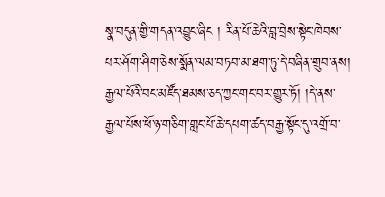སྣ་བདུན་གྱི་གདན་འབྱུང་ཞིང ། རིན་པོ་ཆེའི་བླ་བྲེས་སྟེང་ཁེབས་པར་ཤོག་ཤིག་ཅེས་སྨོན་ལམ་བཏབ་མ་ཐག་ཏུ་དེ་བཞིན་གྲུབ་ནས། རྒྱལ་པོའི་བང་མཛོད་ཐམས་ཅད་ཀྱང་གང་བར་གྱུར་ཏོ། །དེ་ནས་རྒྱལ་པོས་ཕོ་ཉ་གཅིག་གླང་པོ་ཆེ་དཔག་ཚད་བརྒྱ་སྟོང་དུ་འགྲོ་བ་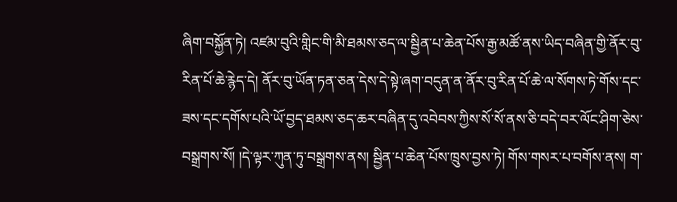ཞིག་བསྐྱོན་ཏེ། འཛམ་བུའི་གླིང་གི་མི་ཐམས་ཅད་ལ་སྦྱིན་པ་ཆེན་པོས་རྒྱ་མཚོ་ནས་ཡིད་བཞིན་གྱི་ནོར་བུ་རིན་པོ་ཆེ་རྙེད་དེ། ནོར་བུ་ཡོན་ཏན་ཅན་དེས་དེ་སྟེ་ཞག་བདུན་ན་ནོར་བུ་རིན་པོ་ཆེ་ལ་སོགས་ཏེ་གོས་དང་ཟས་དང་དགོས་པའི་ཡོ་བྱད་ཐམས་ཅད་ཆར་བཞིན་དུ་འབེབས་ཀྱིས་སོ་སོ་ནས་ཅི་བདེ་བར་ལོང་ཤིག་ཅེས་བསྒྲགས་སོ། །དེ་ལྟར་ཀུན་ཏུ་བསྒྲགས་ནས། སྦྱིན་པ་ཆེན་པོས་ཁྲུས་བྱས་ཏེ། གོས་གསར་པ་བགོས་ནས། ག་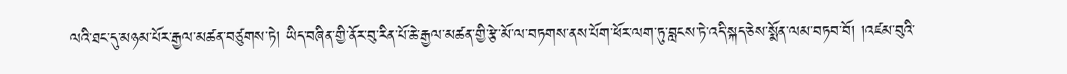ལའི་ཐང་དུ་མཉམ་པོར་རྒྱལ་མཚན་བཙུགས་ཏེ། ཡིད་བཞིན་གྱི་ནོར་བུ་རིན་པོ་ཆེ་རྒྱལ་མཚན་གྱི་རྩེ་མོ་ལ་བཏགས་ནས་པོག་ཕོར་ལག་ཏུ་བླངས་ཏེ་འདི་སྐད་ཅེས་སྨོན་ལམ་བཏབ་བོ། །འཛམ་བུའི་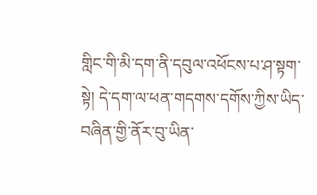གླིང་གི་མི་དག་ནི་དབུལ་འཕོངས་པ་ཤ་སྟག་སྟེ། དེ་དག་ལ་ཕན་གདགས་དགོས་ཀྱིས་ཡིད་བཞིན་གྱི་ནོར་བུ་ཡིན་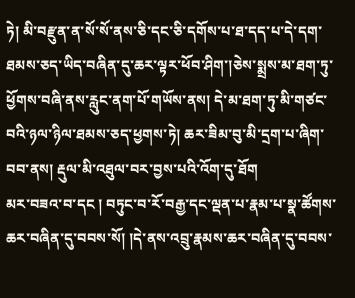ཏེ། མི་བརྫུན་ན་སོ་སོ་ནས་ཅི་དང་ཅི་དགོས་པ་ཐ་དད་པ་དེ་དག་ཐམས་ཅད་ཡིད་བཞིན་དུ་ཆར་ལྟར་ཕོབ་ཤིག་།ཅེས་སྨྲས་མ་ཐག་ཏུ་ཕྱོགས་བཞི་ནས་རླུང་ནག་པོ་གཡོས་ནས། དེ་མ་ཐག་ཏུ་མི་གཙང་བའི་ཉལ་ཉིལ་ཐམས་ཅད་ཕྱགས་ཏེ། ཆར་ཟིམ་བུ་མི་དྲག་པ་ཞིག་བབ་ནས། རྡུལ་མི་འཐུལ་བར་བྱས་པའི་འོག་དུ་ཐོག
མར་བཟའ་བ་དང ། བཏུང་བ་རོ་བརྒྱ་དང་ལྡན་པ་རྣམ་པ་སྣ་ཚོགས་ཆར་བཞིན་དུ་བབས་སོ། །དེ་ནས་འབྲུ་རྣམས་ཆར་བཞིན་དུ་བབས་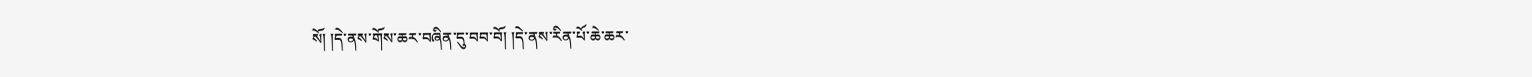སོ། །དེ་ནས་གོས་ཆར་བཞིན་དུ་བབ་བོ། །དེ་ནས་རིན་པོ་ཆེ་ཆར་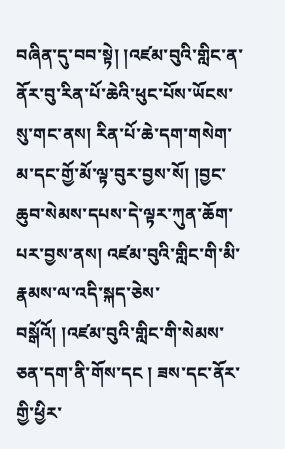བཞིན་དུ་བབ་སྟེ། །འཛམ་བུའི་གླིང་ན་ནོར་བུ་རིན་པོ་ཆེའི་ཕུང་པོས་ཡོངས་སུ་གང་ནས། རིན་པོ་ཆེ་དག་གསེག་མ་དང་གྱོ་མོ་ལྟ་བུར་བྱས་སོ། །བྱང་ཆུབ་སེམས་དཔས་དེ་ལྟར་ཀུན་ཆོག་པར་བྱས་ནས། འཛམ་བུའི་གླིང་གི་མི་རྣམས་ལ་འདི་སྐད་ཅེས་བསྒོའོ། །འཛམ་བུའི་གླིང་གི་སེམས་ཅན་དག་ནི་གོས་དང ། ཟས་དང་ནོར་གྱི་ཕྱིར་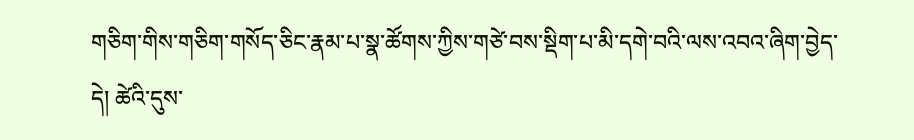གཅིག་གིས་གཅིག་གསོད་ཅིང་རྣམ་པ་སྣ་ཚོགས་ཀྱིས་གཙེ་བས་སྡིག་པ་མི་དགེ་བའི་ལས་འབའ་ཞིག་བྱེད་དེ། ཚེའི་དུས་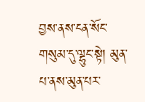བྱས་ནས་ངན་སོང་གསུམ་དུ་ལྷུང་སྟེ། མུན་པ་ནས་མུན་པར་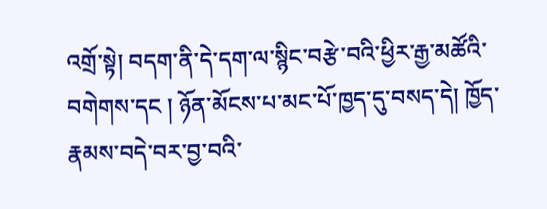འགྲོ་སྟེ། བདག་ནི་དེ་དག་ལ་སྙིང་བརྩེ་བའི་ཕྱིར་རྒྱ་མཚོའི་བགེགས་དང ། ཉོན་མོངས་པ་མང་པོ་ཁྱད་དུ་བསད་དེ། ཁྱོད་རྣམས་བདེ་བར་བྱ་བའི་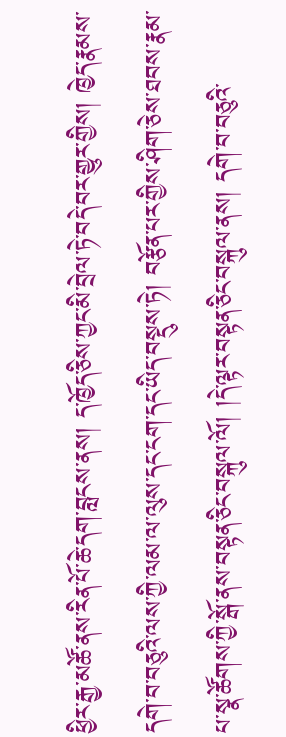ཕྱིར་རྒྱ་མཚོ་ནས་རིན་པོ་ཆེ་དག་བླངས་ནས། ད་ཁྱོད་ཅིས་ཀྱང་མི་བྲེལ་ཏེ་བདེ་བར་གྱུར་གྱིས། ཁྱེད་རྣམས་དགེ་བ་བཅུའི་ལས་ཀྱི་ལམ་ལ་ལུས་དང་ངག་དང་ཡིད་བསྡུས་ཏེ། བརྩོན་པར་གྱིས་ཤིག་ཅེས་ཐབས་རྣམ་པ་སྣ་ཚོགས་ཀྱི་སྒོ་ནས་བསྟན་ཅིང་བསྐུལ་ལོ། །དེ་ལྟར་བསྟན་ཅིང་བསྐུལ་ནས། དགེ་བ་བཅུའི་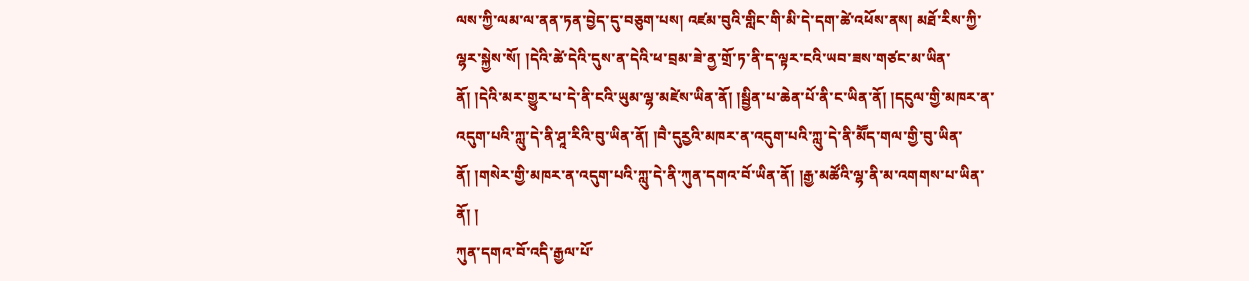ལས་ཀྱི་ལམ་ལ་ནན་ཏན་བྱེད་དུ་བཅུག་པས། འཛམ་བུའི་གླིང་གི་མི་དེ་དག་ཚེ་འཕོས་ནས། མཐོ་རིས་ཀྱི་ལྷར་སྐྱེས་སོ། །དེའི་ཚེ་དེའི་དུས་ན་དེའི་ཕ་བྲམ་ཟེ་ནྱ་གྲོ་ཏ་ནི་ད་ལྟར་ངའི་ཡབ་ཟས་གཙང་མ་ཡིན་ནོ། །དེའི་མར་གྱུར་པ་དེ་ནི་ངའི་ཡུམ་ལྷ་མཛེས་ཡིན་ནོ། །སྦྱིན་པ་ཆེན་པོ་ནི་ང་ཡིན་ནོ། །དངུལ་གྱི་མཁར་ན་འདུག་པའི་ཀླུ་དེ་ནི་ཤཱ་རིའི་བུ་ཡིན་ནོ། །བཻ་དུརྱའི་མཁར་ན་འདུག་པའི་ཀླུ་དེ་ནི་མཽད་གལ་གྱི་བུ་ཡིན་ནོ། །གསེར་གྱི་མཁར་ན་འདུག་པའི་ཀླུ་དེ་ནི་ཀུན་དགའ་བོ་ཡིན་ནོ། །རྒྱ་མཚོའི་ལྷ་ནི་མ་འགགས་པ་ཡིན་ནོ། །
ཀུན་དགའ་བོ་འདི་རྒྱལ་པོ་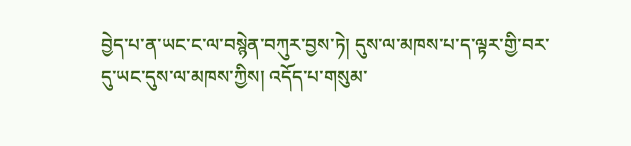བྱེད་པ་ན་ཡང་ང་ལ་བསྙེན་བཀུར་བྱས་ཏེ། དུས་ལ་མཁས་པ་ད་ལྟར་གྱི་བར་དུ་ཡང་དུས་ལ་མཁས་ཀྱིས། འདོད་པ་གསུམ་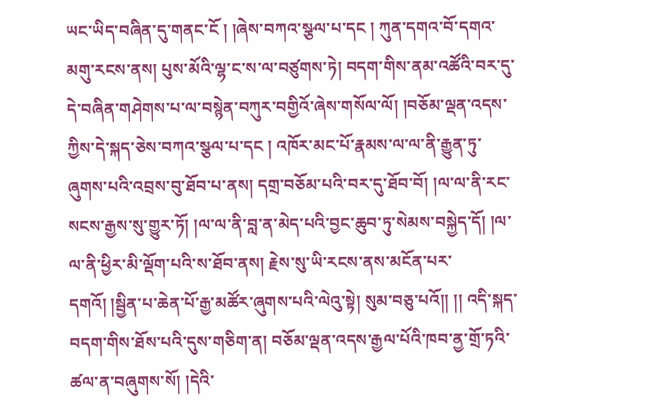ཡང་ཡིད་བཞིན་དུ་གནང་ངོ ། །ཞེས་བཀའ་སྩལ་པ་དང ། ཀུན་དགའ་བོ་དགའ་མགུ་རངས་ནས། པུས་མོའི་ལྷ་ང་ས་ལ་བཙུགས་ཏེ། བདག་གིས་ནམ་འཚོའི་བར་དུ་དེ་བཞིན་གཤེགས་པ་ལ་བསྙེན་བཀུར་བགྱིའོ་ཞེས་གསོལ་ལོ། །བཅོམ་ལྡན་འདས་ཀྱིས་དེ་སྐད་ཅེས་བཀའ་སྩལ་པ་དང ། འཁོར་མང་པོ་རྣམས་ལ་ལ་ནི་རྒྱུན་ཏུ་ཞུགས་པའི་འབྲས་བུ་ཐོབ་པ་ནས། དགྲ་བཅོམ་པའི་བར་དུ་ཐོབ་བོ། །ལ་ལ་ནི་རང་སངས་རྒྱས་སུ་གྱུར་ཏོ། །ལ་ལ་ནི་བླ་ན་མེད་པའི་བྱང་ཆུབ་ཏུ་སེམས་བསྐྱེད་དོ། །ལ་ལ་ནི་ཕྱིར་མི་ལྡོག་པའི་ས་ཐོབ་ནས། རྗེས་སུ་ཡི་རངས་ནས་མངོན་པར་དགའོ། །སྦྱིན་པ་ཆེན་པོ་རྒྱ་མཚོར་ཞུགས་པའི་ལེའུ་སྟེ། སུམ་བཅུ་པའོ།། །། འདི་སྐད་བདག་གིས་ཐོས་པའི་དུས་གཅིག་ན། བཅོམ་ལྡན་འདས་རྒྱལ་པོའི་ཁབ་ནྱ་གྲོ་ཏའི་ཚལ་ན་བཞུགས་སོ། །དེའི་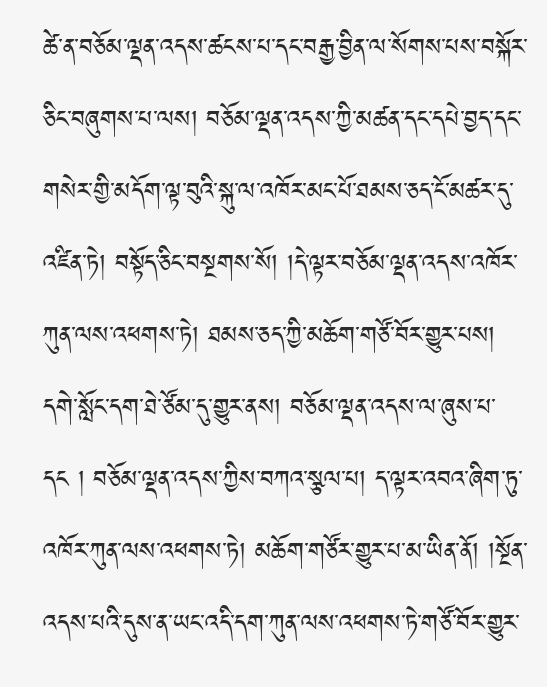ཚེ་ན་བཅོམ་ལྡན་འདས་ཚངས་པ་དང་བརྒྱ་བྱིན་ལ་སོགས་པས་བསྐོར་ཅིང་བཞུགས་པ་ལས། བཅོམ་ལྡན་འདས་ཀྱི་མཚན་དང་དཔེ་བྱད་དང་གསེར་གྱི་མདོག་ལྟ་བུའི་སྐུ་ལ་འཁོར་མང་པོ་ཐམས་ཅད་ངོ་མཚར་དུ་འཛིན་ཏེ། བསྟོད་ཅིང་བསྔགས་སོ། །དེ་ལྟར་བཅོམ་ལྡན་འདས་འཁོར་ཀུན་ལས་འཕགས་ཏེ། ཐམས་ཅད་ཀྱི་མཆོག་གཙོ་བོར་གྱུར་པས། དགེ་སློང་དག་ཐེ་ཙོམ་དུ་གྱུར་ནས། བཅོམ་ལྡན་འདས་ལ་ཞུས་པ་དང ། བཅོམ་ལྡན་འདས་ཀྱིས་བཀའ་སྩལ་པ། ད་ལྟར་འབའ་ཞིག་ཏུ་འཁོར་ཀུན་ལས་འཕགས་ཏེ། མཆོག་གཙོར་གྱུར་པ་མ་ཡིན་ནོ། །སྔོན་འདས་པའི་དུས་ན་ཡང་འདི་དག་ཀུན་ལས་འཕགས་ཏེ་གཙོ་བོར་གྱུར་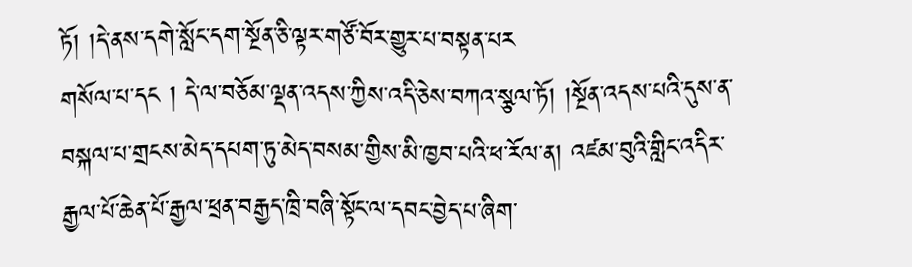ཏོ། །དེ་ནས་དགེ་སློང་དག་སྔོན་ཅི་ལྟར་གཙོ་བོར་གྱུར་པ་བསྟན་པར
གསོལ་པ་དང ། དེ་ལ་བཅོམ་ལྡན་འདས་ཀྱིས་འདི་ཅེས་བཀའ་སྩལ་ཏོ། །སྔོན་འདས་པའི་དུས་ན་བསྐལ་པ་གྲངས་མེད་དཔག་ཏུ་མེད་བསམ་གྱིས་མི་ཁྱབ་པའི་ཕ་རོལ་ན། འཛམ་བུའི་གླིང་འདིར་རྒྱལ་པོ་ཆེན་པོ་རྒྱལ་ཕྲན་བརྒྱད་ཁྲི་བཞི་སྟོང་ལ་དབང་བྱེད་པ་ཞིག་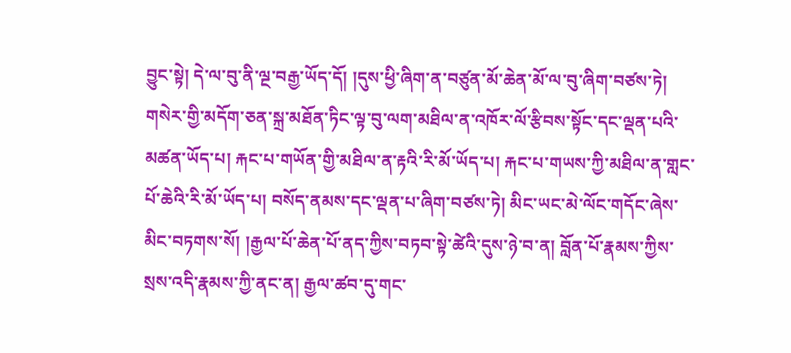བྱུང་སྟེ། དེ་ལ་བུ་ནི་ལྔ་བརྒྱ་ཡོད་དོ། །དུས་ཕྱི་ཞིག་ན་བཙུན་མོ་ཆེན་མོ་ལ་བུ་ཞིག་བཙས་ཏེ། གསེར་གྱི་མདོག་ཅན་སྐྲ་མཐོན་ཏིང་ལྟ་བུ་ལག་མཐིལ་ན་འཁོར་ལོ་རྩིབས་སྟོང་དང་ལྡན་པའི་མཚན་ཡོད་པ། རྐང་པ་གཡོན་གྱི་མཐིལ་ན་རྟའི་རི་མོ་ཡོད་པ། རྐང་པ་གཡས་ཀྱི་མཐིལ་ན་གླང་པོ་ཆེའི་རི་མོ་ཡོད་པ། བསོད་ནམས་དང་ལྡན་པ་ཞིག་བཙས་ཏེ། མིང་ཡང་མེ་ལོང་གདོང་ཞེས་མིང་བཏགས་སོ། །རྒྱལ་པོ་ཆེན་པོ་ནད་ཀྱིས་བཏབ་སྟེ་ཚེའི་དུས་ཉེ་བ་ན། བློན་པོ་རྣམས་ཀྱིས་སྲས་འདི་རྣམས་ཀྱི་ནང་ན། རྒྱལ་ཚབ་དུ་གང་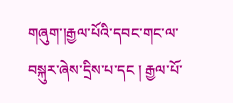གཞུག་།རྒྱལ་པོའི་དབང་གང་ལ་བསྐུར་ཞེས་དྲིས་པ་དང ། རྒྱལ་པོ་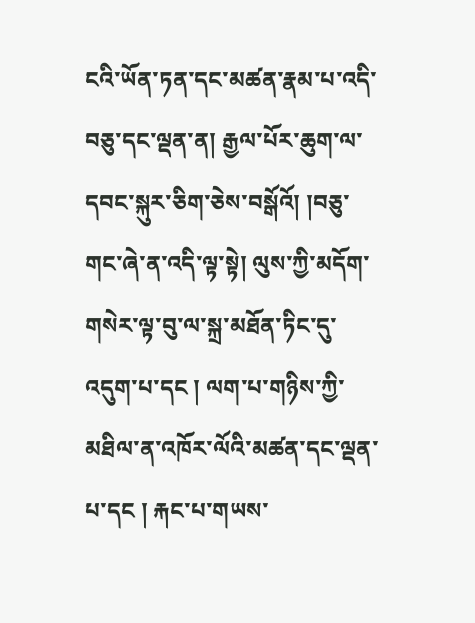ངའི་ཡོན་ཏན་དང་མཚན་རྣམ་པ་འདི་བཅུ་དང་ལྡན་ན། རྒྱལ་པོར་ཆུག་ལ་དབང་སྐུར་ཅིག་ཅེས་བསྒོའོ། །བཅུ་གང་ཞེ་ན་འདི་ལྟ་སྟེ། ལུས་ཀྱི་མདོག་གསེར་ལྟ་བུ་ལ་སྐྲ་མཐོན་ཏིང་དུ་འདུག་པ་དང ། ལག་པ་གཉིས་ཀྱི་མཐིལ་ན་འཁོར་ལོའི་མཚན་དང་ལྡན་པ་དང ། རྐང་པ་གཡས་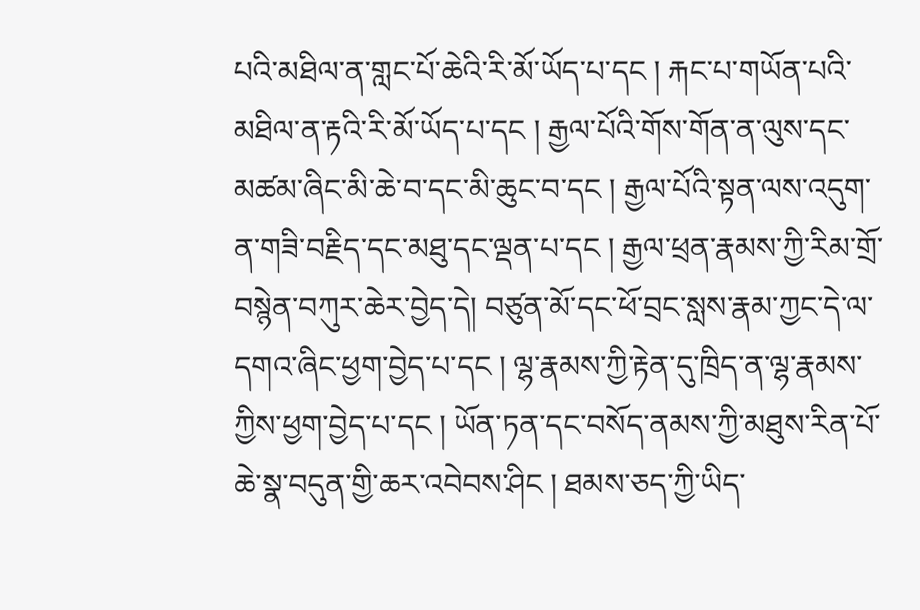པའི་མཐིལ་ན་གླང་པོ་ཆེའི་རི་མོ་ཡོད་པ་དང ། རྐང་པ་གཡོན་པའི་མཐིལ་ན་རྟའི་རི་མོ་ཡོད་པ་དང ། རྒྱལ་པོའི་གོས་གོན་ན་ལུས་དང་མཚམ་ཞིང་མི་ཆེ་བ་དང་མི་ཆུང་བ་དང ། རྒྱལ་པོའི་སྟན་ལས་འདུག་ན་གཟི་བརྗིད་དང་མཐུ་དང་ལྡན་པ་དང ། རྒྱལ་ཕྲན་རྣམས་ཀྱི་རིམ་གྲོ་བསྙེན་བཀུར་ཆེར་བྱེད་དེ། བཙུན་མོ་དང་ཕོ་བྲང་སླས་རྣམ་ཀྱང་དེ་ལ་དགའ་ཞིང་ཕྱག་བྱེད་པ་དང ། ལྷ་རྣམས་ཀྱི་རྟེན་དུ་ཁྲིད་ན་ལྷ་རྣམས་ཀྱིས་ཕྱག་བྱེད་པ་དང ། ཡོན་ཏན་དང་བསོད་ནམས་ཀྱི་མཐུས་རིན་པོ་ཆེ་སྣ་བདུན་གྱི་ཆར་འབེབས་ཤིང ། ཐམས་ཅད་ཀྱི་ཡིད་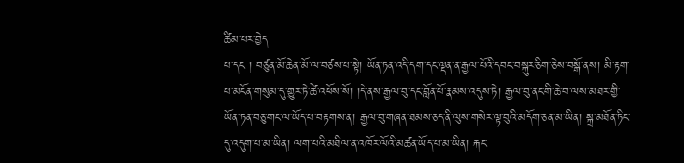ཚིམ་པར་བྱེད
པ་དང ། བཙུན་མོ་ཆེན་མོ་ལ་བཙས་པ་སྟེ། ཡོན་ཏན་འདི་དག་དང་ལྡན་ན་རྒྱལ་པོའི་དབང་བསྐུར་ཅིག་ཅེས་བསྒོ་ནས། མི་རྟག་པ་མངོན་གསུམ་དུ་གྱུར་ཏེ་ཚེ་འཕོས་སོ། །དེ་ནས་རྒྱལ་བུ་དང་བློན་པོ་རྣམས་འདུས་ཏེ། རྒྱལ་བུ་ནང་གི་ཆེ་བ་ལས་མཐར་གྱི་ཡོན་ཏན་བཅུ་གང་ལ་ཡོད་པ་བརྟགས་ན། རྒྱལ་བུ་གཞན་ཐམས་ཅད་ནི་ལུས་གསེར་ལྟ་བུའི་མདོག་ཅན་མ་ཡིན། སྐྲ་མཐོན་ཏིང་དུ་འདུག་པ་མ་ཡིན། ལག་པའི་མཐིལ་ན་འཁོར་ལོའི་མཚན་ཡོད་པ་མ་ཡིན། རྐང་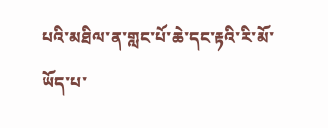པའི་མཐིལ་ན་གླང་པོ་ཆེ་དང་རྟའི་རི་མོ་ཡོད་པ་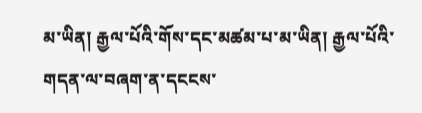མ་ཡིན། རྒྱལ་པོའི་གོས་དང་མཚམ་པ་མ་ཡིན། རྒྱལ་པོའི་གདན་ལ་བཞག་ན་དངངས་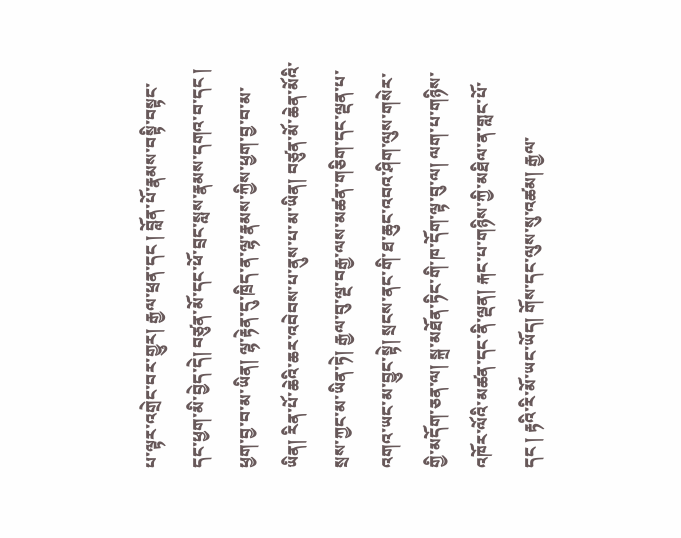པ་ལྟར་འགྲེང་བར་གྱུར། རྒྱལ་ཕྲན་དང ། བློན་པོ་རྣམས་བསྟི་བསྟང་དང་ཕྱག་མི་བྱེད་དེ། བཙུན་མོ་དང་ཕོ་བྲང་སླས་རྣམས་དགའ་བ་དང ། ཕྱག་བྱ་བ་མ་ཡིན། ལྷ་རྟེན་དུ་ཁྲིད་ན་ལྷ་རྣམས་ཀྱིས་ཕྱག་བྱ་བ་མ་ཡིན། རིན་པོ་ཆེའི་ཆར་འབེབས་པ་ནུས་པ་མ་ཡིན། བཙུན་མོ་ཆེན་མོའི་སྲས་ཀྱང་མ་ཡིན་ཏེ། རྒྱལ་བུ་ལྔ་བརྒྱ་ལས་མཚན་གཅིག་དང་ལྡན་པ་འགའ་ཡང་མ་བྱུང་སྟེ། སྲངས་ནང་གི་ཐ་ཆུང་འབའ་ཤིག་ལུས་གསེར་གྱི་མདོག་ཅན་ལ། སྐྲ་མཐོན་ཏིང་གི་ཁ་དོག་ལྟ་བུ་ལ། ལག་པ་གཉིས་འཁོར་ལོའི་མཚན་དང་ནི་ལྡན། རྐང་པ་གཉིས་ཀྱི་མཐིལ་ན་གླང་པོ་དང ། རྟའི་རི་མོ་ཡང་ཡོད། གོས་དང་ལུས་སུ་འཚམ། རྒྱལ་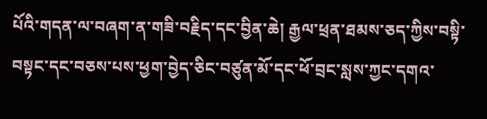པོའི་གདན་ལ་བཞག་ན་གཟི་བརྗིད་དང་བྱིན་ཆེ། རྒྱལ་ཕྲན་ཐམས་ཅད་ཀྱིས་བསྟི་བསྟང་དང་བཅས་པས་ཕྱག་བྱེད་ཅིང་བཙུན་མོ་དང་ཕོ་བྲང་སླས་ཀྱང་དགའ་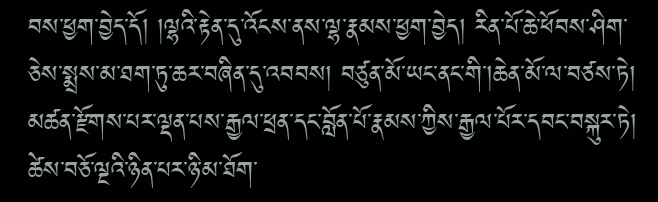བས་ཕྱག་བྱེད་དོ། །ལྷའི་རྟེན་དུ་འོངས་ནས་ལྷ་རྣམས་ཕྱག་བྱེད། རིན་པོ་ཆེ་ཕོབས་ཤིག་ཅེས་སྨྲས་མ་ཐག་ཏུ་ཆར་བཞིན་དུ་འབབས། བཙུན་མོ་ཡང་ནང་གི་།ཆེན་མོ་ལ་བཙས་ཏེ། མཚན་རྫོགས་པར་ལྡན་པས་རྒྱལ་ཕྲན་དང་བློན་པོ་རྣམས་ཀྱིས་རྒྱལ་པོར་དབང་བསྐུར་ཏེ། ཚེས་བཅོ་ལྔའི་ཉིན་པར་ཉི་མ་ཐོག་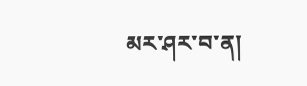མར་ཤར་བ་ན།